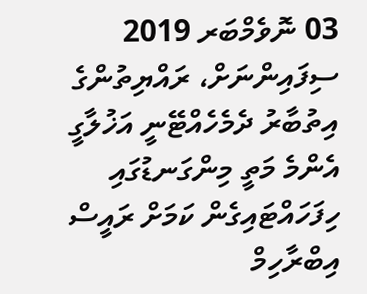03 ނޮވެމްބަރ 2019
ސިފައިންނަށް، ރައްޔިތުންގެ އިތުބާރު ދެމެހެއްޓޭނީ އަޚުލާގީ އެންމެ މަތީ މިންގަނޑުގައި ހިފަހައްޓައިގެން ކަމަށް ރައީސް އިބްރާހިމް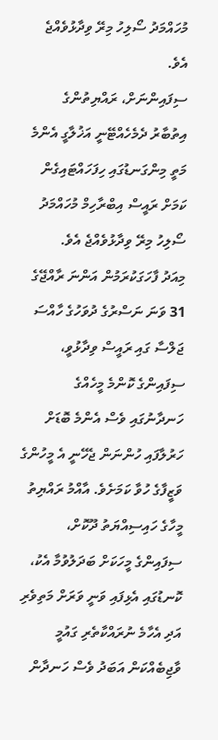މުހައްމަދު ސޯލިހު މިރޭ ވިދާޅުވެއްޖެ އެވެ.
ސިފައިންނަށް، ރައްޔިތުންގެ އިތުބާރު ދެމެހެއްޓޭނީ އަޚުލާގީ އެންމެ މަތީ މިންގަނޑުގައި ހިފަހައްޓައިގެން ކަމަށް ރައީސް އިބްރާހިމް މުހައްމަދު ސޯލިހު މިރޭ ވިދާޅުވެއްޖެ އެވެ.
މިއަދު ފާހަގަކުރަމުން އަންނަ ރާއްޖޭގެ 31 ވަނަ ނަސްރުގެ ދުވަހުގެ ހާއްސަ ޖަލްސާ ގައި ރައީސް ވިދާޅުވީ، ސިފައިންގެ ކޮންމެ މީހެއްގެ ހަނދާނުގައި ވެސް އެންމެ ބޮޑަށް ހަރުލާފައި ހުންނަން ޖެހޭނީ އެ މީހުންގެ ވަޒީފާގެ ހުވާ ކަމަށެވެ. އާއްމު ރައްޔިތު މީހާގެ ހައިސިއްޔަތު ދޫކޮށް، ސިފައިންގެ މީހަކަށް ބަދަލުވުމާ އެކު، ކޮނޑުގައި އެޅިފައި ވަނީ ވަރަށް މަތިވެރި އަދި އެހާމެ ނުރައްކާތެރި ގައުމީ ވާޖިބެއްކަން އަބަދު ވެސް ހަނދާން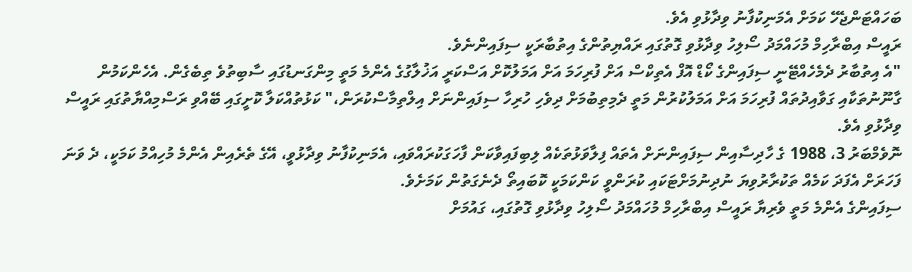ބަހައްޓަންޖެހޭ ކަމަށް އެމަނިކުފާނު ވިދާޅުވި އެވެ.
ރައީސް އިބްރާހިމް މުހައްމަދު ސޯލިހު ވިދާޅުވި ގޮތުގައި ރައްޔިތުންގެ އިތުބާރަކީ ސިފައިންނެވެ.
"އެ އިތުބާރު ދެމެހެއްޓޭނީ ސިފައިންގެ ކޯޑް އޮފް އެތިކްސް އަށް ފުރިހަމަ އަށް އަމަލުކޮށް އަސްކަރީ އަޚުލާގުގެ އެންމެ މަތީ މިންގަނޑުގައި ސާބިތުވެ ތިބެގެން. އެހެންކަމުން ގާނޫނުތަކާއި ގަވާއިދުތައް ފުރިހަމަ އަށް އަމަލުކުރުން މަތީ ދެމިތިބުމަށް ދިވެހި ހުރިހާ ސިފައިންނަށް އިލްތިމާސްކުރަން،" ކަޅުތުއްކަލާ ކޮށީގައި ބޭއްވި ރަސްމިއްޔާތުގައި ރައީސް ވިދާޅުވި އެވެ.
ނޮވެމްބަރު 3، 1988 ގެ ހާދިސާއިން ސިފައިންނަށް އެތައް ފިލާވަޅުތަކެއް ލިބިފައިވާކަން ފާހަގަކުރައްވައި، އެމަނިކުފާނު ވިދާޅުވީ، އޭގެ ތެރެއިން އެންމެ މުހިއްމު ކަމަކީ، ދެ ވަނަ ފަހަރަށް އެފަދަ ކަމެއް ތަކުރާރުވިޔަ ނުދިނުމަށްޓަކައި ކުރަންވީ ކަންކަމަކީ ކޮބައިތޯ ދެނެގަތުން ކަމަށެވެ.
ސިފައިންގެ އެންމެ މަތީ ވެރިޔާ ރައީސް އިބްރާހިމް މުހައްމަދު ސޯލިހު ވިދާޅުވި ގޮތުގައި، ގައުމަށް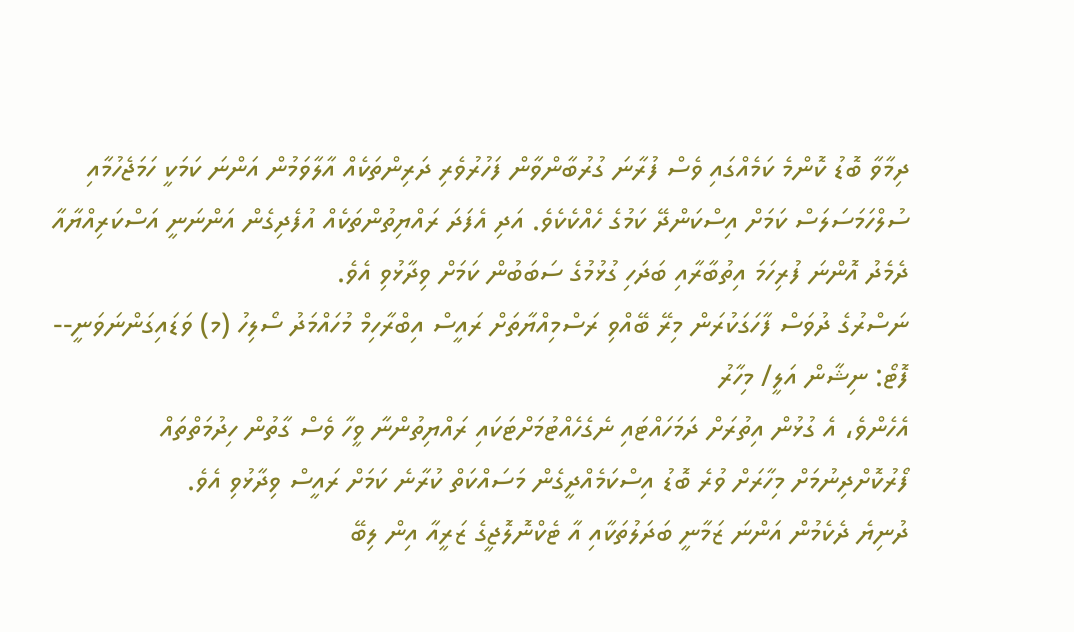ދިމާވާ ބޮޑު ކޮންމެ ކަމެއްގައި ވެސް ފުރާނަ ގުރުބާންވާން ފަހުރުވެރި ދަރިންތަކެއް އާލާވަމުން އަންނަ ކަމަކީ ހަމަޖެހުމާއި ސުލްހަމަސަލަސް ކަމަށް އިސްކަންދޭ ކަމުގެ ހެއްކެކެވެ. އަދި އެފަދަ ރައްޔިތުންތަކެއް އުފެދިގެން އަންނަނީ އަސްކަރިއްޔާއާ ދެމެދު އޮންނަ ފުރިހަމަ އިތުބާރާއި ބަދަހި ގުޅުމުގެ ސަބަބުން ކަމަށް ވިދާޅުވި އެވެ.
ނަސްރުގެ ދުވަސް ފާހަގަކުރަން މިރޭ ބޭއްވި ރަސްމިއްޔާތަށް ރައީސް އިބްރާހިމް މުހައްމަދު ސޯލިހު (މ) ވަޑައިގަންނަވަނީ-- ފޮޓޯ: ނިޝާން އަލީ/ މިހާރު
އެހެންވެ، އެ ގުޅުން އިތުރަށް ދަމަހައްޓައި ނެގެހެއްޓުމަށްޓަކައި ރައްޔިތުންނާ ވީހާ ވެސް ގާތުން ހިދުމަތްތައް ފޯރުކޮށްދިނުމަށް މިހާރަށް ވުރެ ބޮޑު އިސްކަމެއްދީގެން މަސައްކަތް ކުރާނެ ކަމަށް ރައީސް ވިދާޅުވި އެވެ.
ދުނިޔެ ދެކެމުން އަންނަ ޒަމާނީ ބަދަލުތަކާއި އާ ޓެކްނޮލޮޖީގެ ޒަރީއާ އިން ލިބޭ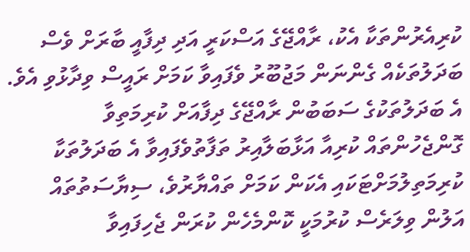ކުރިއެރުންތަކާ އެކު، ރާއްޖޭގެ އަސްކަރީ އަދި ދިފާއީ ބާރަށް ވެސް ބަދަލުތަކެއް ގެންނަން މަޖުބޫރު ވެފައިވާ ކަމަށް ރައީސް ވިދާޅުވި އެވެ. އެ ބަދަލުތަކުގެ ސަބަބުން ރާއްޖޭގެ ދިފާއަށް ކުރިމަތިވާ ގޮންޖެހުންތައް ކުރިއާ އަޅާބަލާއިރު ތަފާތުވެފައިވާ އެ ބަދަލުތަކާ ކުރިމަތިލުމަށްޓަކައި އެކަން ކަމަށް ތައްޔާރުވެ، ސިޔާސަތުތައް އަލުން ވިލަރެސް ކުރުމަކީ ކޮންމެހެން ކުރަން ޖެހިފައިވާ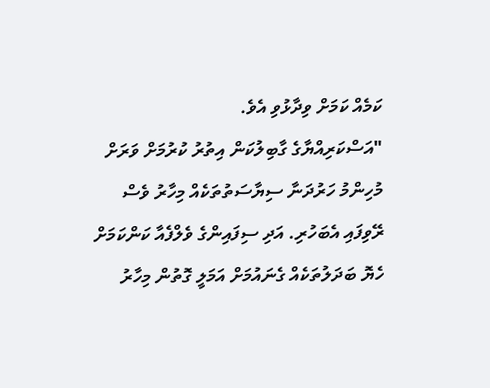ކަމެއް ކަމަށް ވިދާޅުވި އެވެ.
"އަސްކަރިއްޔާގެ ގާބިލުކަން އިތުރު ކުރުމަށް ވަރަށް މުހިންމު ހަރުދަނާ ސިޔާސަތުތަކެއް މިހާރު ވެސް ރޭވިފައި އެބަހުރި. އަދި ސިފައިންގެ ވެލްފެއާ ކަންކަމަށް ހެޔޮ ބަދަލުތަކެއް ގެނައުމަށް އަމަލީ ގޮތުން މިހާރު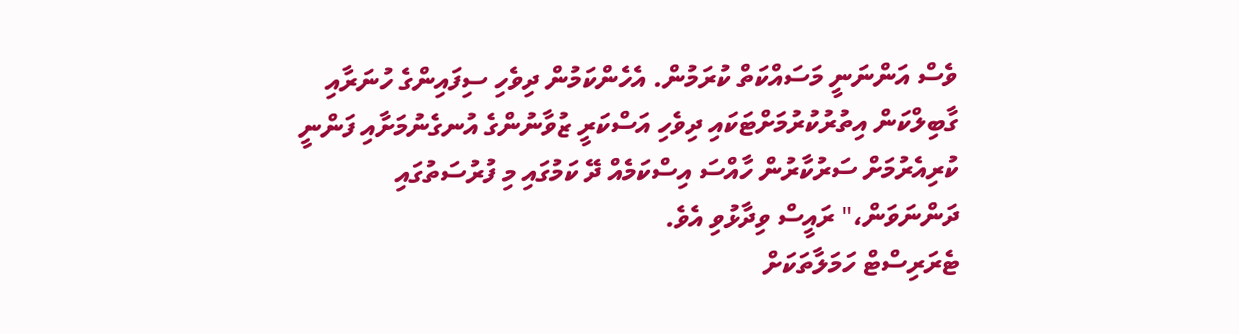ވެސް އަންނަނީ މަސައްކަތް ކުރަމުން. އެހެންކަމުން ދިވެހި ސިފައިންގެ ހުނަރާއި ގާބިލްކަން އިތުރުކުރުމަށްޓަކައި ދިވެހި އަސްކަރީ ޒުވާނުންގެ އުނގެނުމަށާއި ފަންނީ ކުރިއެރުމަށް ސަރުކާރުން ހާއްސަ އިސްކަމެއް ދޭ ކަމުގައި މި ފުރުސަތުގައި ދަންނަވަން،" ރައީސް ވިދާޅުވި އެވެ.
ޓެރަރިސްޓް ހަމަލާތަކަށް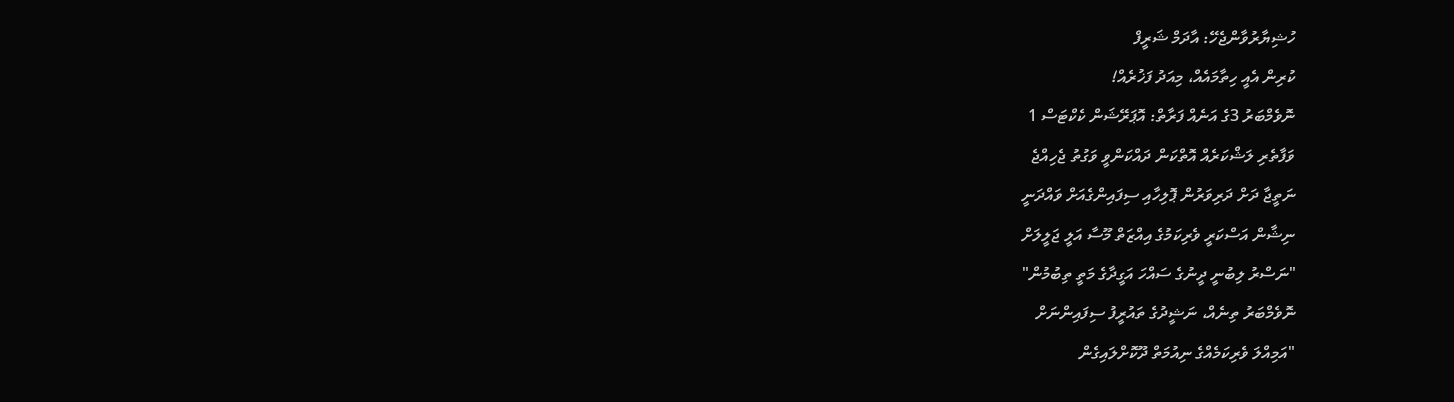ހުޝިޔާރުވާންޖެހޭ: އާދަމް ޝަރީފް
ކުރިން އެއީ ހިތާމައެއް، މިއަދު ފަޚުރެއް!
ނޮވެމްބަރު 3ގެ އަނެއް ފަރާތް: އޮޕަރޭޝަން ކެކްޓަސް 1
ވަފާތެރި ލަޝްކަރެއް އޮތްކަން ދައްކަންވީ ވަގުތު ޖެހިއްޖެ
ނަތީޖާ ދަށް ދަރިވަރުން ޕޮލިހާއި ސިފައިންގެއަށް ވައްދަނީ
ނިޝާން އަސްކަރީ ވެރިކަމުގެ އިއްޒަތް މޫސާ އަލީ ޖަލީލަށް
"ނަސްރު ލިބުނީ ދީނުގެ ސައްހަ އަގީދާގެ މަތީ ތިބުމުން"
ނޮވެމްބަރު ތިނެއް، ނަޝީދުގެ ތައުރީފު ސިފައިންނަށް
"އަމިއްލަ ވެރިކަމެއްގެ ނިއުމަތް ދޫކޮށްލައިގެން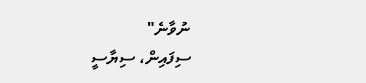ނުވާނެ"
ސިފައިން، ސިޔާސީ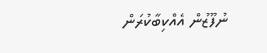ނުފޫޒުން އެއްކިބާކުރަން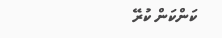ކަންކަން ކުރޭ